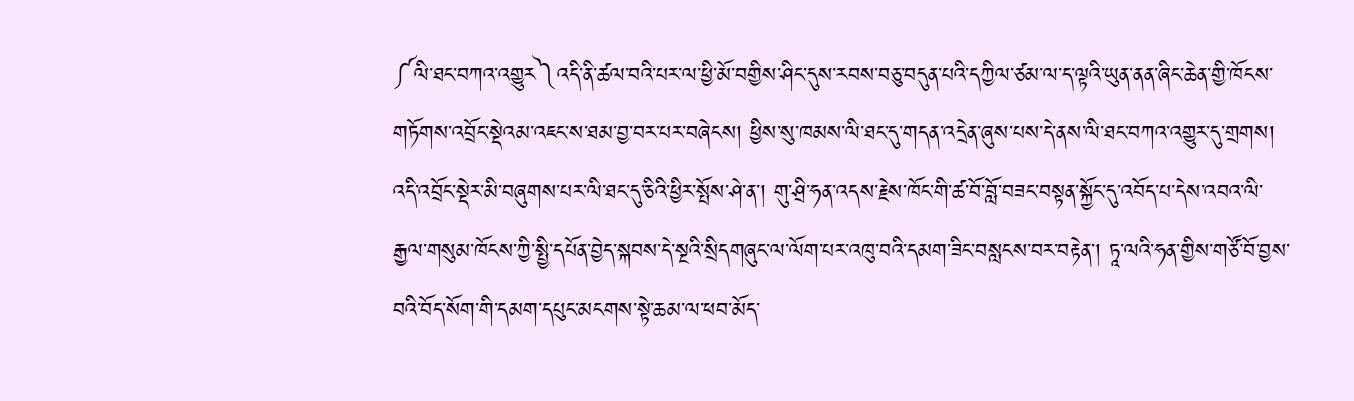༼ལི་ཐང་བཀའ་འགྱུར༽འདི་ནི་ཚལ་བའི་པར་ལ་ཕྱི་མོ་བགྱིས་ཤིང་དུས་རབས་བཅུ་བདུན་པའི་དཀྱིལ་ཙམ་ལ་ད་ལྟའི་ཡུན་ནན་ཞིང་ཆེན་གྱི་ཁོངས་གཏོགས་འབྲོང་སྡེའམ་འཇང་ས་ཐམ་བྱ་བར་པར་བཞེངས། ཕྱིས་སུ་ཁམས་ལི་ཐང་དུ་གདན་འདྲེན་ཞུས་པས་དེ་ནས་ལི་ཐང་བཀའ་འགྱུར་དུ་གྲགས། འདི་འབྲོང་སྡེར་མི་བཞུགས་པར་ལི་ཐང་དུ་ཅིའི་ཕྱིར་སྤོས་ཤེ་ན་། གུ་ཤྲི་ཧན་འདས་རྗེས་ཁོང་གི་ཚ་བོ་བློ་བཟང་བསྟན་སྐྱོང་དུ་འབོད་པ་དེས་འབའ་ལི་རྒྱལ་གསུམ་ཁོངས་ཀྱི་སྤྱི་དཔོན་བྱེད་སྐབས་དེ་སྔའི་སྲིདགཞུང་ལ་ལོག་པར་འཁུ་བའི་དམག་ཟིང་བསླངས་བར་བརྟེན་། ཏཱ་ལའི་ཧན་གྱིས་གཙོ་བོ་བྱས་བའི་བོད་སོག་གི་དམག་དཔུང་མངགས་སྟེ་ཆམ་ལ་ཕབ་མོད་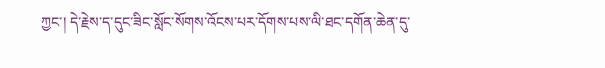ཀྱང་། དེ་རྗེས་ད་དུང་ཟིང་སློང་སོགས་འོངས་པར་དོགས་པས་ལི་ཐང་དགོན་ཆེན་དུ་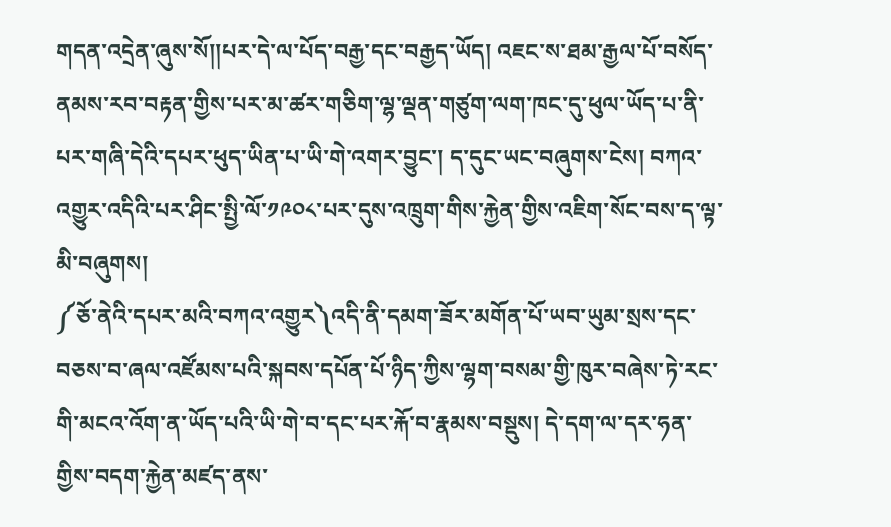གདན་འདྲེན་ཞུས་སོ།།པར་དེ་ལ་པོད་བརྒྱ་དང་བརྒྱད་ཡོད། འཇང་ས་ཐམ་རྒྱལ་པོ་བསོད་ནམས་རབ་བརྟན་གྱིས་པར་མ་ཚར་གཅིག་ལྷ་ལྡན་གཙུག་ལག་ཁང་དུ་ཕུལ་ཡོད་པ་ནི་པར་གཞི་དེའི་དཔར་ཕུད་ཡིན་པ་ཡི་གེ་འགར་བྱུང་། ད་དུང་ཡང་བཞུགས་ངེས། བཀའ་འགྱུར་འདིའི་པར་ཤིང་སྤྱི་ལོ་༡༩༠༨་པར་དུས་འཁྲུག་གིས་རྐྱེན་གྱིས་འཇིག་སོང་བས་ད་ལྟ་མི་བཞུགས།
༼ཅོ་ནེའི་དཔར་མའི་བཀའ་འགྱུར༽འདི་ནི་དམག་ཟོར་མགོན་པོ་ཡབ་ཡུམ་སྲས་དང་བཅས་བ་ཞལ་འཛོམས་པའི་སྐབས་དཔོན་པོ་ཉིད་ཀྱིས་ལྷག་བསམ་གྱི་ཁུར་བཞེས་ཏེ་རང་གི་མངའ་འོག་ན་ཡོད་པའི་ཡི་གེ་བ་དང་པར་རྐོ་བ་རྣམས་བསྡུས། དེ་དག་ལ་དར་ཧན་གྱིས་བདག་རྐྱེན་མཛད་ནས་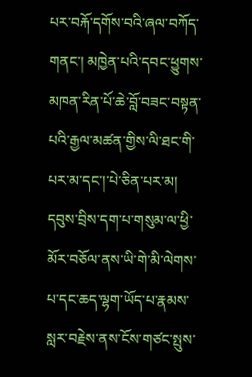པར་བརྐོ་དགོས་བའི་ཞལ་བཀོད་གནང་། མཁྱེན་པའི་དབང་ཕྱུགས་མཁན་རིན་པོ་ཆེ་བློ་བཟང་བསྟན་པའི་རྒྱལ་མཚན་གྱིས་ལི་ཐང་གི་པར་མ་དང་།་པེ་ཅིན་པར་མ། དབུས་བྲིས་དག་པ་གསུམ་ལ་ཕྱི་མོར་བཅོལ་ནས་ཡི་གེ་མི་ལེགས་པ་དང་ཆད་ལྷག་ཡོད་པ་རྣམས་སླར་བརྗེས་ནས་ངོས་གཙང་སྤུས་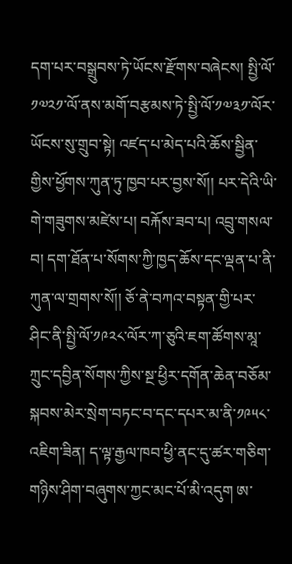དག་པར་བསྒྲུབས་ཏེ་ཡོངས་རྫོགས་བཞེངས། སྤྱི་ལོ་༡༧༢༡་ལོ་ནས་མགོ་བརྩམས་ཏེ་སྤྱི་ལོ་༡༧༣༡་ལོར་ཡོངས་སུ་གྲུབ་སྟེ། འཛད་པ་མེད་པའི་ཆོས་སྦྱིན་གྱིས་ཕྱོགས་ཀུན་ཏུ་ཁྱབ་པར་བྱས་སོ།། པར་དེའི་ཡི་གེ་གཟུགས་མཛེས་པ། བརྐོས་ཟབ་པ། འབྲུ་གསལ་བ། དག་ཐོན་པ་སོགས་ཀྱི་ཁྱད་ཆོས་དང་ལྡན་པ་ནི་ཀུན་ལ་གྲགས་སོ།། ཅོ་ནེ་བཀའ་བསྟན་གྱི་པར་ཤིང་ནི་སྤྱི་ལོ་༡༩༢༨་ལོར་ཀ་ཅུའི་ཇག་ཚོགས་མཱ་ཀྲུང་དབྱིན་སོགས་ཀྱིས་སྔ་ཕྱིར་དགོན་ཆེན་བཅོམ་སྐབས་མེར་སྲེག་བཏང་བ་དང་དཔར་མ་ནི་༡༩༥༨་འཇིག་ཟིན། ད་ལྟ་རྒྱལ་ཁབ་ཕྱི་ནང་དུ་ཚར་གཅིག་གཉིས་ཤིག་བཞུགས་ཀྱང་མང་པོ་མི་འདུག ཨ་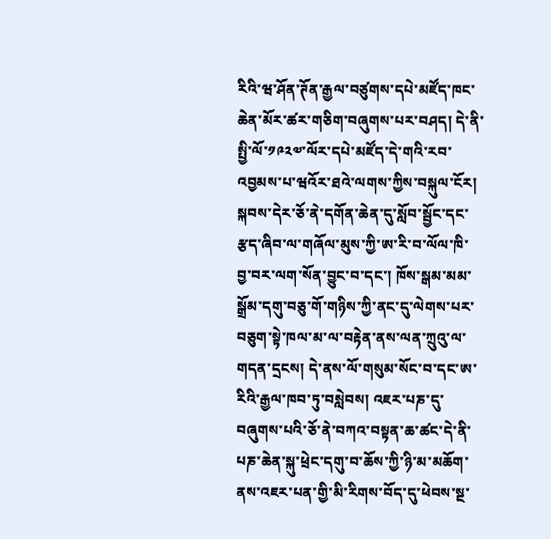རིའི་ཝ་ཤོན་ཊོན་རྒྱལ་བཙུགས་དཔེ་མཛོད་ཁང་ཆེན་མོར་ཚར་གཅིག་བཞུགས་པར་བཤད། དེ་ནི་སྤྱི་ལོ་༡༩༢༧་ལོར་དཔེ་མཛོད་དེ་གའི་རབ་འབྱམས་པ་ཝའོར་ཐའེ་ལགས་ཀྱིས་བསྐུལ་ངོར། སྐབས་དེར་ཅོ་ནེ་དགོན་ཆེན་དུ་སློབ་སྦྱོང་དང་རྩད་ཞིབ་ལ་གཞོལ་མུས་ཀྱི་ཨ་རི་བ་ལོལ་ཁི་བྱ་བར་ལག་སོན་བྱུང་བ་དང་། ཁོས་སྒམ་མམ་སྒྲོམ་དགུ་བཅུ་གོ་གཉིས་ཀྱི་ནང་དུ་ལེགས་པར་བཅུག་སྟེ་ཁལ་མ་ལ་བརྟེན་ནས་ལན་ཀྲུའུ་ལ་གདན་དྲངས། དེ་ནས་ལོ་གསུམ་སོང་བ་དང་ཨ་རིའི་རྒྱལ་ཁབ་ཏུ་བསླེབས། འཇར་པཎ་དུ་བཞུགས་པའི་ཅོ་ནེ་བཀའ་བསྟན་ཆ་ཚང་དེ་ནི་པཎ་ཆེན་སྐུ་ཕྲེང་དགུ་བ་ཆོས་ཀྱི་ཉི་མ་མཆོག་ནས་འཇར་པན་གྱི་མི་རིགས་བོད་དུ་ཕེབས་སྔ་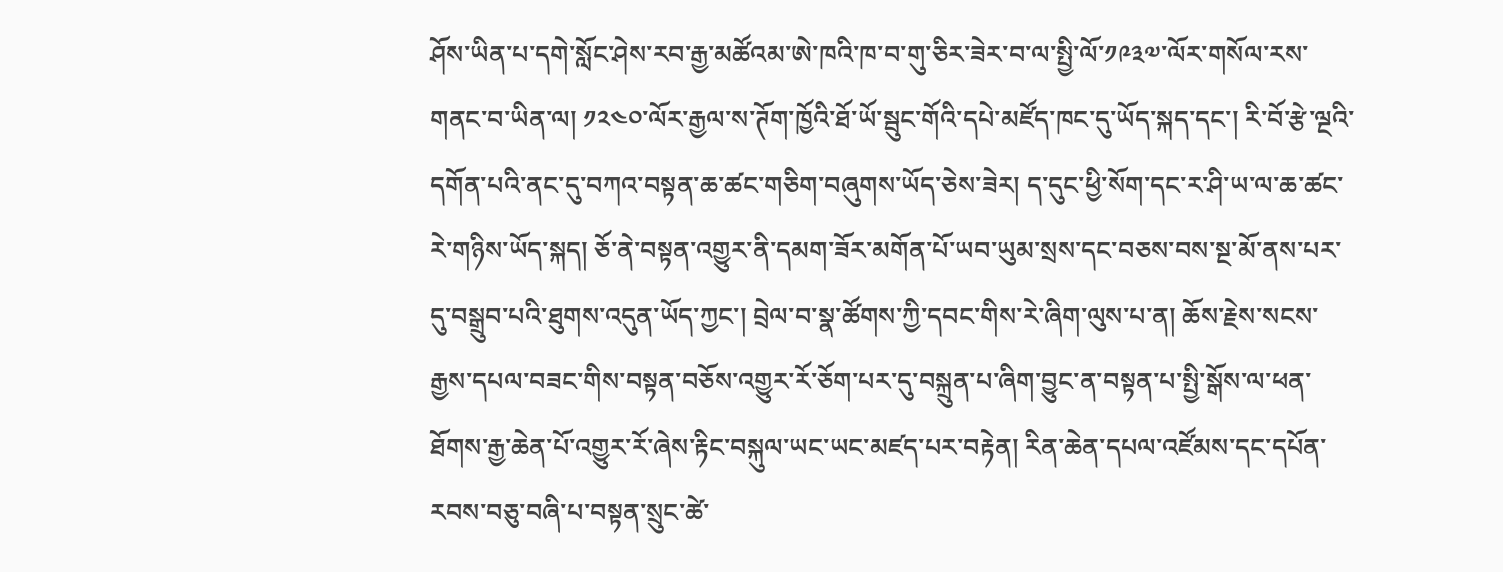ཤོས་ཡིན་པ་དགེ་སློང་ཤེས་རབ་རྒྱ་མཚོའམ་ཨེ་ཁའི་ཁ་བ་གུ་ཅིར་ཟེར་བ་ལ་སྤྱི་ལོ་༡༩༣༧་ལོར་གསོལ་རས་གནང་བ་ཡིན་ལ། ༡༢༤༠་ལོར་རྒྱལ་ས་ཊོག་ཁྱོའི་ཐོ་ཡོ་སྦུང་གོའི་དཔེ་མཛོད་ཁང་དུ་ཡོད་སྐད་དང་། རི་བོ་རྩེ་ལྔའི་དགོན་པའི་ནང་དུ་བཀའ་བསྟན་ཆ་ཚང་གཅིག་བཞུགས་ཡོད་ཅེས་ཟེར། ད་དུང་ཕྱི་སོག་དང་ར་ཤི་ཡ་ལ་ཆ་ཚང་རེ་གཉིས་ཡོད་སྐད། ཅོ་ནེ་བསྟན་འགྱུར་ནི་དམག་ཟོར་མགོན་པོ་ཡབ་ཡུམ་སྲས་དང་བཅས་བས་སྔ་མོ་ནས་པར་དུ་བསྒྲུབ་པའི་ཐུགས་འདུན་ཡོད་ཀྱང་། བྲེལ་བ་སྣ་ཚོགས་ཀྱི་དབང་གིས་རེ་ཞིག་ལུས་པ་ན། ཆོས་རྗེས་སངས་རྒྱས་དཔལ་བཟང་གིས་བསྟན་བཅོས་འགྱུར་རོ་ཅོག་པར་དུ་བསྐྲུན་པ་ཞིག་བྱུང་ན་བསྟན་པ་སྤྱི་སྒོས་ལ་ཕན་ཐོགས་རྒྱ་ཆེན་པོ་འགྱུར་རོ་ཞེས་རྟིང་བསྐུལ་ཡང་ཡང་མཛད་པར་བརྟེན། རིན་ཆེན་དཔལ་འཛོམས་དང་དཔོན་རབས་བཅུ་བཞི་པ་བསྟན་སྲུང་ཚེ་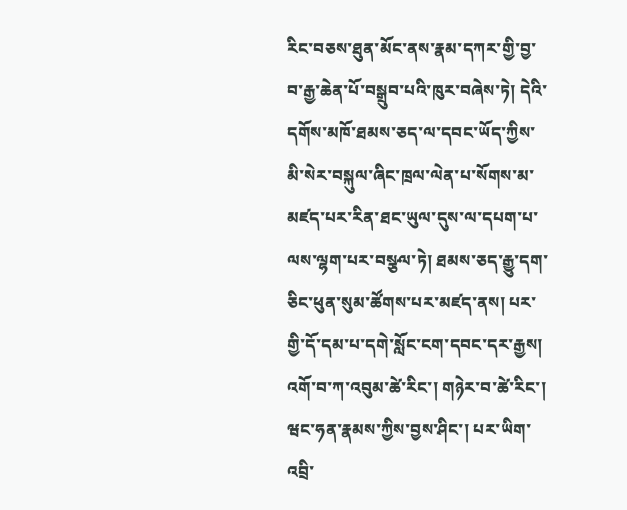རིང་བཅས་ཐུན་མོང་ནས་རྣམ་དཀར་གྱི་བྱ་བ་རྒྱ་ཆེན་པོ་བསྒྲུབ་པའི་ཁུར་བཞེས་ཏེ། དེའི་དགོས་མཁོ་ཐམས་ཅད་ལ་དབང་ཡོད་ཀྱིས་མི་སེར་བསྐུལ་ཞིང་ཁྲལ་ལེན་པ་སོགས་མ་མཛད་པར་རིན་ཐང་ཡུལ་དུས་ལ་དཔག་པ་ལས་ལྷག་པར་བསྩལ་ཏེ། ཐམས་ཅད་རྒྱུ་དག་ཅིང་ཕུན་སུམ་ཚོགས་པར་མཛད་ནས། པར་གྱི་དོ་དམ་པ་དགེ་སློང་ངག་དབང་དར་རྒྱས། འགོ་བ་ཀ་འབུམ་ཚེ་རིང་། གཉེར་བ་ཚེ་རིང་། ཝང་ཧན་རྣམས་ཀྱིས་བྱས་ཤིང་། པར་ཡིག་འབྲི་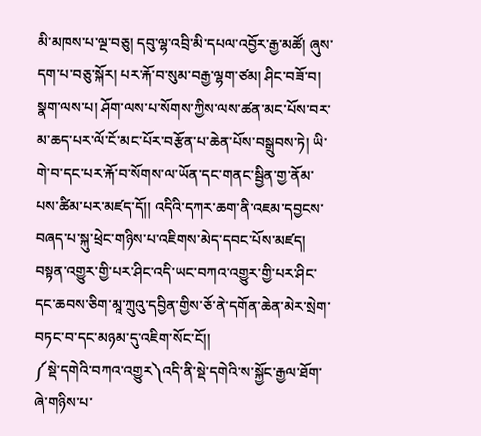མི་མཁས་པ་ལྔ་བཅུ། དབུ་ལྷ་འབྲི་མི་དཔལ་འབྱོར་རྒྱ་མཚོ། ཞུས་དག་པ་བཅུ་སྐོར། པར་རྐོ་བ་སུམ་བརྒྱ་ལྷག་ཙམ། ཤིང་བཟོ་བ། སྣག་ལས་པ། ཤོག་ལས་པ་སོགས་ཀྱིས་ལས་ཚན་མང་པོས་བར་མ་ཆད་པར་ལོ་ངོ་མང་པོར་བརྩོན་པ་ཆེན་པོས་བསྒྲུབས་ཏེ། ཡི་གེ་བ་དང་པར་རྐོ་བ་སོགས་ལ་ཡོན་དང་གནང་སྦྱིན་གྱ་ནོམ་པས་ཚིམ་པར་མཛད་དོ།། འདིའི་དཀར་ཆག་ནི་འཇམ་དབྱངས་བཞད་པ་སྐུ་ཕྲེང་གཉིས་པ་འཇིགས་མེད་དབང་པོས་མཛད། བསྟན་འགྱུར་གྱི་པར་ཤིང་འདི་ཡང་བཀའ་འགྱུར་གྱི་པར་ཤིང་དང་ཆབས་ཅིག་མཱ་ཀྲུའུ་དབྱིན་གྱིས་ཅོ་ནེ་དགོན་ཆེན་མེར་སྲེག་བཏང་བ་དང་མཉམ་དུ་འཇིག་སོང་ངོ།།
༼སྡེ་དགེའི་བཀའ་འགྱུར༽འདི་ནི་སྡེ་དགེའི་ས་སྐྱོང་རྒྱལ་ཐོག་ཞེ་གཉིས་པ་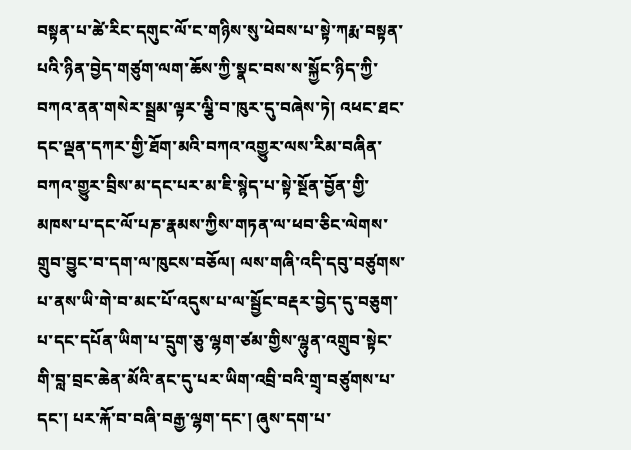བསྟན་པ་ཚེ་རིང་དགུང་ལོ་ང་གཉིས་སུ་ཕེབས་པ་སྟེ་ཀརྨ་བསྟན་པའི་ཉིན་བྱེད་གཙུག་ལག་ཆོས་ཀྱི་སྣང་བས་ས་སྐྱོང་ཉིད་ཀྱི་བཀའ་ནན་གསེར་སྦྲམ་ལྟར་ལྕི་བ་ཁུར་དུ་བཞེས་ཏེ། འཕང་ཐང་དང་ལྡན་དཀར་གྱི་ཐོག་མའི་བཀའ་འགྱུར་ལས་རིམ་བཞིན་བཀའ་གྱུར་བྲིས་མ་དང་པར་མ་ཇི་སྙེད་པ་སྟེ་སྔོན་བྱོན་གྱི་མཁས་པ་དང་ལོ་པཎ་རྣམས་ཀྱིས་གཏན་ལ་ཕབ་ཅིང་ལེགས་གྲུབ་བྱུང་བ་དག་ལ་ཁུངས་བཅོལ། ལས་གཞི་འདི་དབུ་བཙུགས་པ་ནས་ཡི་གེ་བ་མང་པོ་འདུས་པ་ལ་སྦྱོང་བརྡར་བྱེད་དུ་བཅུག་པ་དང་དཔོན་ཡིག་པ་དྲུག་ཅུ་ལྷག་ཙམ་གྱིས་ལྷུན་འགྲུབ་སྟེང་གི་བླ་བྲང་ཆེན་མོའི་ནང་དུ་པར་ཡིག་འབྲི་བའི་གྲྭ་བཙུགས་པ་དང་། པར་རྐོ་བ་བཞི་བརྒྱ་ལྷག་དང་། ཞུས་དག་པ་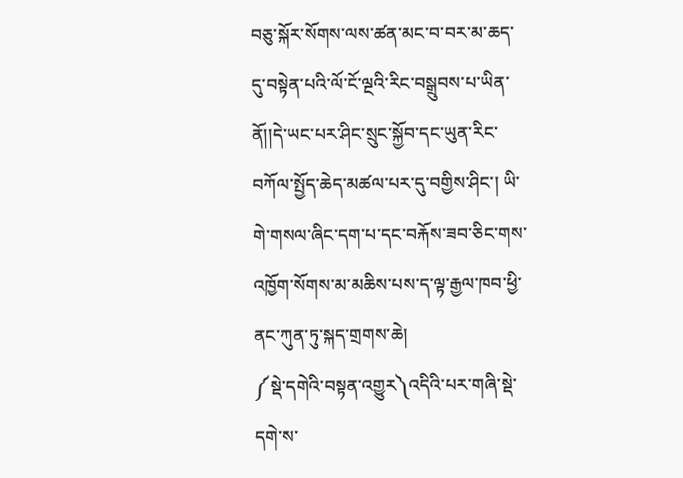བཅུ་སྐོར་སོགས་ལས་ཚན་མང་བ་བར་མ་ཆད་དུ་བསྟེན་པའི་ལོ་ངོ་ལྔའི་རིང་བསྒྲུབས་པ་ཡིན་ནོ།།དེ་ཡང་པར་ཤིང་སྲུང་སྐྱོབ་དང་ཡུན་རིང་བཀོལ་སྤྱོད་ཆེད་མཚལ་པར་དུ་བགྱིས་ཤིང་། ཡི་གེ་གསལ་ཞིང་དག་པ་དང་བརྐོས་ཟབ་ཅིང་གས་འཁྱོག་སོགས་མ་མཆིས་པས་ད་ལྟ་རྒྱལ་ཁབ་ཕྱི་ནང་ཀུན་ཏུ་སྐད་གྲགས་ཆེ།
༼སྡེ་དགེའི་བསྟན་འགྱུར༽འདིའི་པར་གཞི་སྡེ་དགེ་ས་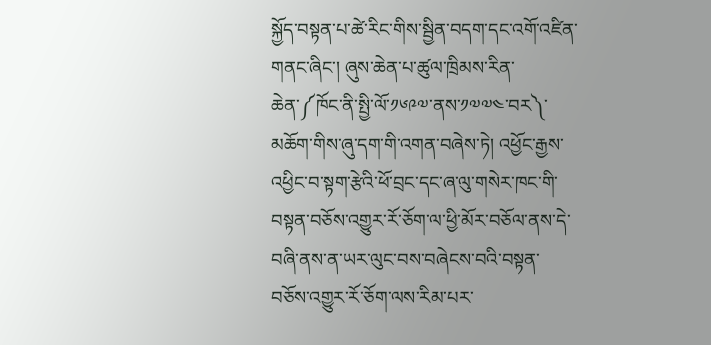སྐྱོད་བསྟན་པ་ཚེ་རིང་གིས་སྦྱིན་བདག་དང་འགོ་འཛིན་གནང་ཞིང་། ཞུས་ཆེན་པ་ཚུལ་ཁྲིམས་རིན་ཆེན་༼ཁོང་ནི་སྤྱི་ལོ་༡༦༩༧་ནས་༡༧༧༤་བར༽་མཆོག་གིས་ཞུ་དག་གི་འགན་བཞེས་ཏེ། འཕྱོང་རྒྱས་འཕྱིང་བ་སྟག་རྩེའི་ཕོ་བྲང་དང་ཞ་ལུ་གསེར་ཁང་གི་བསྟན་བཅོས་འགྱུར་རོ་ཅོག་ལ་ཕྱི་མོར་བཅོལ་ནས་དེ་བཞི་ནས་ན་ཡར་ལུང་བས་བཞེངས་བའི་བསྟན་བཅོས་འགྱུར་རོ་ཅོག་ལས་རིམ་པར་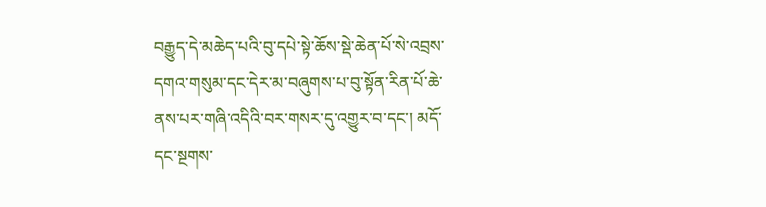བརྒྱུད་དེ་མཆེད་པའི་བུ་དཔེ་སྟེ་ཆོས་སྡེ་ཆེན་པོ་སེ་འབྲས་དགའ་གསུམ་དང་དེར་མ་བཞུགས་པ་བུ་སྟོན་རིན་པོ་ཆེ་ནས་པར་གཞི་འདིའི་བར་གསར་དུ་འགྱུར་བ་དང་། མདོ་དང་སྔགས་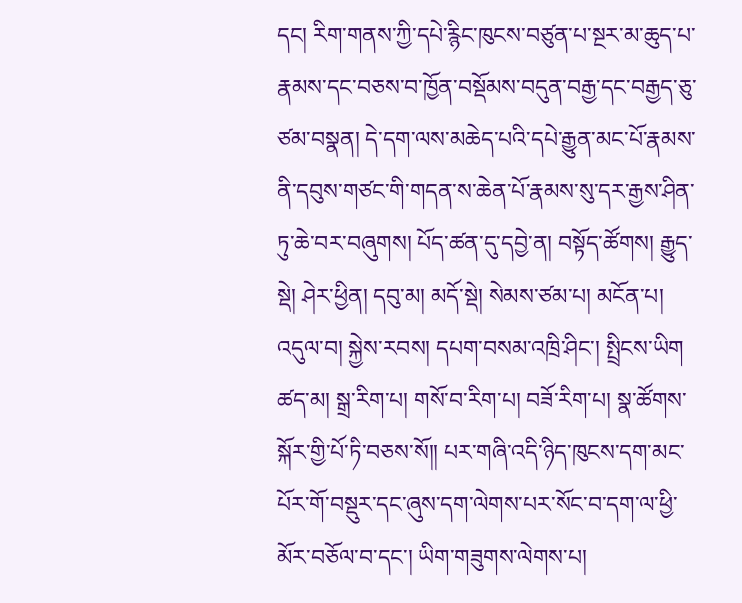དང། རིག་གནས་ཀྱི་དཔེ་རྙིང་ཁུངས་བཙུན་པ་སྔར་མ་ཆུད་པ་རྣམས་དང་བཅས་བ་ཁྱོན་བསྡོམས་བདུན་བརྒྱ་དང་བརྒྱད་ཅུ་ཙམ་བསྣན། དེ་དག་ལས་མཆེད་པའི་དཔེ་རྒྱུན་མང་པོ་རྣམས་ནི་དབུས་གཙང་གི་གདན་ས་ཆེན་པོ་རྣམས་སུ་དར་རྒྱས་ཤིན་ཏུ་ཆེ་བར་བཞུགས། པོད་ཚན་དུ་དབྱེ་ན། བསྟོད་ཚོགས། རྒྱུད་སྡེ། ཤེར་ཕྱིན། དབུ་མ། མདོ་སྡེ། སེམས་ཙམ་པ། མངོན་པ། འདུལ་བ། སྐྱེས་རབས། དཔག་བསམ་འཁྲི་ཤིང་། སྤྲིངས་ཡིག ཚད་མ། སྒྲ་རིག་པ། གསོ་བ་རིག་པ། བཟོ་རིག་པ། སྣ་ཚོགས་སྐོར་གྱི་པོ་ཏི་བཅས་སོ།། པར་གཞི་འདི་ཉིད་ཁུངས་དག་མང་པོར་གོ་བསྡུར་དང་ཞུས་དག་ལེགས་པར་སོང་བ་དག་ལ་ཕྱི་མོར་བཅོལ་བ་དང་། ཡིག་གཟུགས་ལེགས་པ།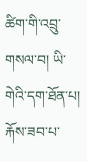ཚིག་གི་འབྲུ་གསལ་བ། ཡི་གེའི་དག་ཐོན་པ། རྐོས་ཟབ་པ་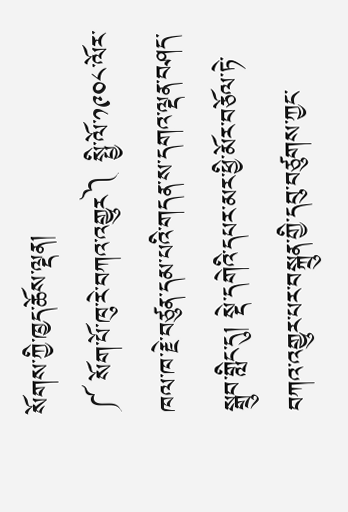སོགས་ཀྱི་ཁྱད་ཆོས་ལྡན།
༼ སོག་པོ་ཁུ་རེ་བཀའ་འགྱུར༽ སྤྱི་ལོ་༡༩༠༨་ལོར་ཁལ་ཁ་རྗེ་བཙུན་དམ་པའི་གདན་ས་དགའ་ལྡན་བཤད་སྒྲུབ་གླིང་དུ། སྡེ་དགེའི་དཔར་མར་ཕྱི་མོར་བཅོལ་ཏེ་བཀའ་འགྱུར་པར་བསྐྲུན་གྱི་དབུ་བཙུགས་ཀྱང་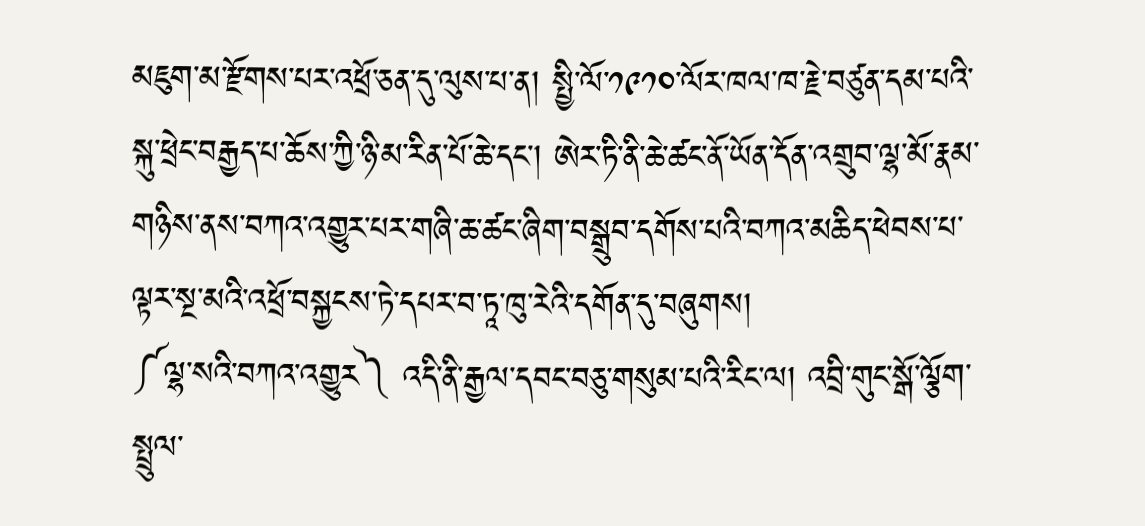མཇུག་མ་རྫོགས་པར་འཕྲོ་ཅན་དུ་ལུས་པ་ན། སྤྱི་ལོ་༡༩༡༠་ལོར་ཁལ་ཁ་རྗེ་བཙུན་དམ་པའི་སྐུ་ཕྲེང་བརྒྱད་པ་ཆོས་ཀྱི་ཉི་མ་རིན་པོ་ཆེ་དང་། ཨེར་ཏི་ནི་ཆེ་ཚང་ནོ་ཡོན་དོན་འགྲུབ་ལྷ་མོ་རྣམ་གཉིས་ནས་བཀའ་འགྱུར་པར་གཞི་ཆ་ཚང་ཞིག་བསྒྲུབ་དགོས་པའི་བཀའ་མཆིད་ཕེབས་པ་ལྟར་སྔ་མའི་འཕྲོ་བསྐྱངས་ཏེ་དཔར་བ་ཏཱ་ཁུ་རེའི་དགོན་དུ་བཞུགས།
༼ལྷ་སའི་བཀའ་འགྱུར༽ འདི་ནི་རྒྱལ་དབང་བཅུ་གསུམ་པའི་རིང་ལ། འབྲི་གུང་སྒོ་ལྕོག་སྤྲུལ་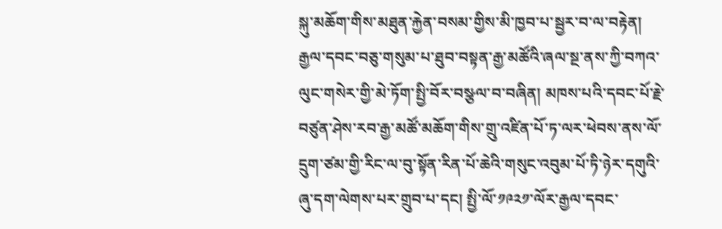སྐུ་མཆོག་གིས་མཐུན་རྐྱེན་བསམ་གྱིས་མི་ཁྱབ་པ་སྦྱར་བ་ལ་བརྟེན། རྒྱལ་དབང་བཅུ་གསུམ་པ་ཐུབ་བསྟན་རྒྱ་མཚོའི་ཞལ་སྔ་ནས་ཀྱི་བཀའ་ལུང་གསེར་གྱི་མེ་ཏོག་སྤྱི་བོར་བསྩལ་བ་བཞིན། མཁས་པའི་དབང་པོ་རྗེ་བཙུན་ཤེས་རབ་རྒྱ་མཚོ་མཆོག་གིས་གྲུ་འཛིན་པོ་ཏ་ལར་ཕེབས་ནས་ལོ་དྲུག་ཙམ་གྱི་རིང་ལ་བུ་སྟོན་རིན་པོ་ཆེའི་གསུང་འབུམ་པོ་ཏི་ཉེར་དགུའི་ཞུ་དག་ལེགས་པར་གྲུབ་པ་དང། སྤྱི་ལོ་༡༩༢༡་ལོར་རྒྱལ་དབང་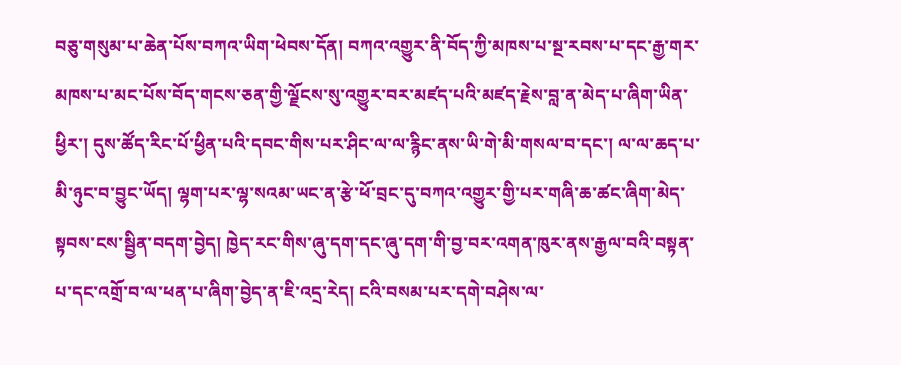བཅུ་གསུམ་པ་ཆེན་པོས་བཀའ་ཡིག་ཕེབས་དོན། བཀའ་འགྱུར་ནི་བོད་ཀྱི་མཁས་པ་སྔ་རབས་པ་དང་རྒྱ་གར་མཁས་པ་མང་པོས་བོད་གངས་ཅན་གྱི་ལྗོངས་སུ་འགྱུར་བར་མཛད་པའི་མཛད་རྗེས་བླ་ན་མེད་པ་ཞིག་ཡིན་ཕྱིར་། དུས་ཚོད་རིང་པོ་ཕྱིན་པའི་དབང་གིས་པར་ཤིང་ལ་ལ་རྙིང་ནས་ཡི་གེ་མི་གསལ་བ་དང་། ལ་ལ་ཆད་པ་མི་ཉུང་བ་བྱུང་ཡོད། ལྷག་པར་ལྷ་སའམ་ཡང་ན་རྩེ་ཕོ་བྲང་དུ་བཀའ་འགྱུར་གྱི་པར་གཞི་ཆ་ཚང་ཞིག་མེད་སྟབས་ངས་སྦྱིན་བདག་བྱེད། ཁྱེད་རང་གིས་ཞུ་དག་དང་ཞུ་དག་གི་བྱ་བར་འགན་ཁུར་ནས་རྒྱལ་བའི་བསྟན་པ་དང་འགྲོ་བ་ལ་ཕན་པ་ཞིག་བྱེད་ན་ཇི་འདྲ་རེད། ངའི་བསམ་པར་དགེ་བཤེས་ལ་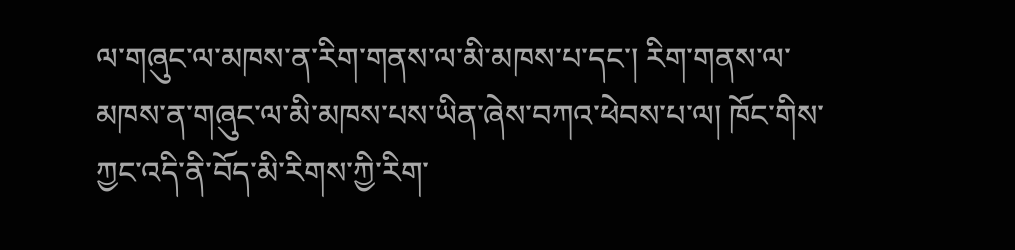ལ་གཞུང་ལ་མཁས་ན་རིག་གནས་ལ་མི་མཁས་པ་དང་། རིག་གནས་ལ་མཁས་ན་གཞུང་ལ་མི་མཁས་པས་ཡིན་ཞེས་བཀའ་ཕེབས་པ་ལ། ཁོང་གིས་ཀྱང་འདི་ནི་བོད་མི་རིགས་ཀྱི་རིག་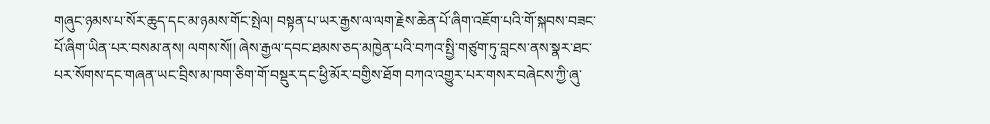གཞུང་ཉམས་པ་སོར་ཆུད་དང་མ་ཉམས་གོང་སྤེལ། བསྟན་པ་ཡར་རྒྱས་ལ་ལག་རྗེས་ཆེན་པོ་ཞིག་འཇོག་པའི་གོ་སྐབས་བཟང་པོ་ཞིག་ཡིན་པར་བསམ་ནས། ལགས་སོ།། ཞེས་རྒྱལ་དབང་ཐམས་ཅད་མཁྱེན་པའི་བཀའ་སྤྱི་གཙུག་ཏུ་བླངས་ནས་སྣར་ཐང་པར་སོགས་དང་གཞན་ཡང་བྲིས་མ་ཁག་ཅིག་གོ་བསྡུར་དང་ཕྱི་མོར་བགྱིས་ཐོག བཀའ་འགྱུར་པར་གསར་བཞེངས་ཀྱི་ཞུ་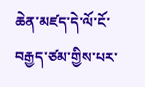ཆེན་མཛད་དེ་ལོ་ངོ་བརྒྱད་ཙམ་གྱིས་པར་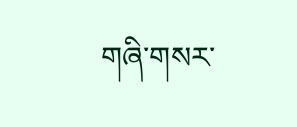གཞི་གསར་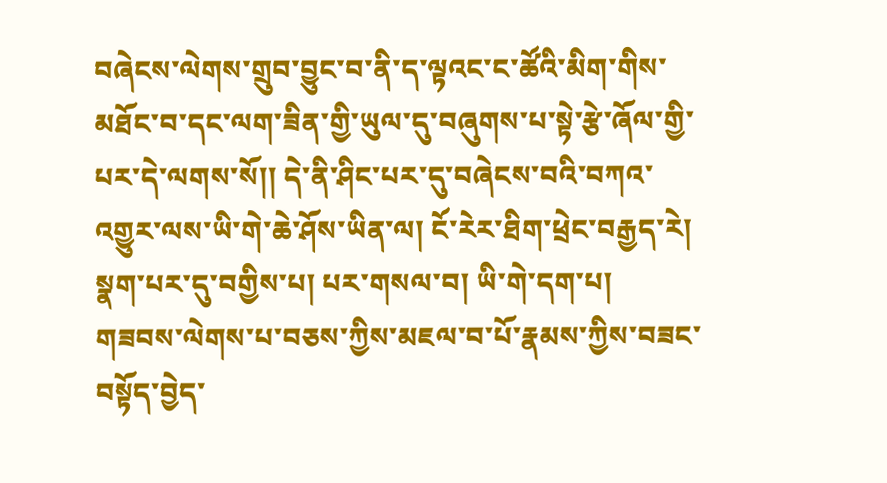བཞེངས་ལེགས་གྲུབ་བྱུང་བ་ནི་ད་ལྟའང་ང་ཚོའི་མིག་གིས་མཐོང་བ་དང་ལག་ཟིན་གྱི་ཡུལ་དུ་བཞུགས་པ་སྟེ་རྩེ་ཞོལ་གྱི་པར་དེ་ལགས་སོ།། དེ་ནི་ཤིང་པར་དུ་བཞེངས་བའི་བཀའ་འགྱུར་ལས་ཡི་གེ་ཆེ་ཤོས་ཡིན་ལ། ངོ་རེར་ཐིག་ཕྲེང་བརྒྱད་རེ། སྣག་པར་དུ་བགྱིས་པ། པར་གསལ་བ། ཡི་གེ་དག་པ། གཟབས་ལེགས་པ་བཅས་ཀྱིས་མཇལ་བ་པོ་རྣམས་ཀྱིས་བཟང་བསྟོད་བྱེད་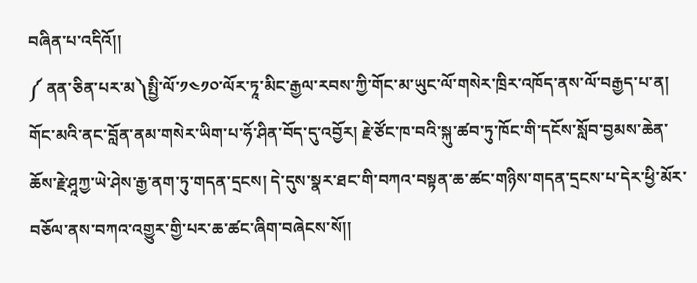བཞིན་པ་འདིའོ།།
༼ ནན་ཅིན་པར་མ༽སྤྱི་ལོ་༡༤༡༠་ལོར་ཏཱ་མིང་རྒྱལ་རབས་ཀྱི་གོང་མ་ཡུང་ལོ་གསེར་ཁྲིར་འཁོད་ནས་ལོ་བརྒྱད་པ་ན། གོང་མའི་ནང་བློན་ནམ་གསེར་ཡིག་པ་ཧོ་ཤིན་བོད་དུ་འབྱོར། རྗེ་ཙོང་ཁ་བའི་སྐུ་ཚབ་ཏུ་ཁོང་གི་དངོས་སློབ་བྱམས་ཆེན་ཆོས་རྗེ་ཤཱཀྱ་ཡེ་ཤེས་རྒྱ་ནག་ཏུ་གདན་དྲངས། དེ་དུས་སྣར་ཐང་གི་བཀའ་བསྟན་ཆ་ཚང་གཉིས་གདན་དྲངས་པ་དེར་ཕྱི་མོར་བཅོལ་ནས་བཀའ་འགྱུར་གྱི་པར་ཆ་ཚང་ཞིག་བཞེངས་སོ།།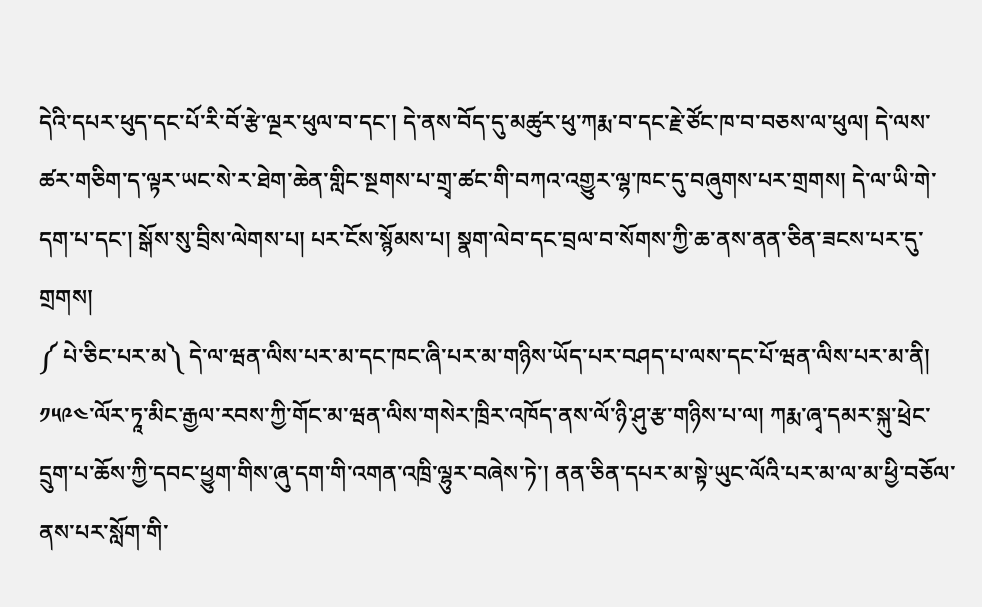དེའི་དཔར་ཕུད་དང་པོ་རི་བོ་རྩེ་ལྔར་ཕུལ་བ་དང་། དེ་ནས་བོད་དུ་མཚུར་ཕུ་ཀརྨ་བ་དང་རྗེ་ཙོང་ཁ་བ་བཅས་ལ་ཕུལ། དེ་ལས་ཚར་གཅིག་ད་ལྟར་ཡང་སེ་ར་ཐེག་ཆེན་གླིང་སྔགས་པ་གྲྭ་ཚང་གི་བཀའ་འགྱུར་ལྷ་ཁང་དུ་བཞུགས་པར་གྲགས། དེ་ལ་ཡི་གེ་དག་པ་དང་། སྒོས་སུ་བྲིས་ལེགས་པ། པར་ངོས་སྙོམས་པ། སྣག་ལེབ་དང་བྲལ་བ་སོགས་ཀྱི་ཆ་ནས་ནན་ཅིན་ཟངས་པར་དུ་གྲགས།
༼ པེ་ཅིང་པར་མ༽ དེ་ལ་ཝན་ལིས་པར་མ་དང་ཁང་ཞི་པར་མ་གཉིས་ཡོད་པར་བཤད་པ་ལས་དང་པོ་ཝན་ལིས་པར་མ་ནི། ༡༥༩༤་ལོར་ཏཱ་མིང་རྒྱལ་རབས་ཀྱི་གོང་མ་ཝན་ལིས་གསེར་ཁྲིར་འཁོད་ནས་ལོ་ཉི་ཤུ་རྩ་གཉིས་པ་ལ། ཀརྨ་ཞྭ་དམར་སྐུ་ཕྲེང་དྲུག་པ་ཆོས་ཀྱི་དབང་ཕྱུག་གིས་ཞུ་དག་གི་འགན་འཁྲི་ལྷུར་བཞེས་ཏེ་། ནན་ཅིན་དཔར་མ་སྟེ་ཡུང་ལོའི་པར་མ་ལ་མ་ཕྱི་བཅོལ་ནས་པར་སློག་གི་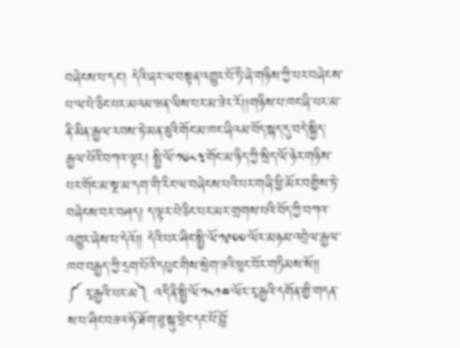བཞེངས་པ་དང་། དེའི་ཞར་ལ་བསྟན་འགྱུར་པོ་ཏི་ཞེ་གཉིས་ཀྱི་པར་བཞེངས་པ་ལ་པེ་ཅིང་པར་མའམ་ཝན་ལིས་པར་མ་ཟེར་རོ།།གཉིས་པ་ཁང་ཞི་པར་མ་ནི་མིན་རྒྱལ་རབས་ཏེ་མན་ཇུའི་གོང་མ་ཁང་ཞིའམ་བོད་སྐད་དུ་བདེ་སྐྱིད་རྒྱལ་པོའི་བཀའ་ལྟར། སྤྱི་ལོ་༡༦༨༣་གོང་མ་ཉིད་ཀྱི་སྲིད་ལོ་ཉེར་གཉིས་པར་གོང་མ་སྔ་མ་དག་གི་རིང་ལ་བཞེངས་པའི་པར་གཞི་ཕྱི་མོར་བགྱིས་ཏེ་བཞེངས་བར་བཤད། ད་ལྟར་པེ་ཅིང་པར་མར་གྲགས་པའི་བོད་ཀྱི་བཀའ་འགྱུར་ཞེས་པ་དེའོ།། དེའི་པར་ཤིང་སྤྱི་ལོ་༡༩༠༠་ལོར་མཉམ་འབྲེལ་རྒྱལ་ཁབ་བརྒྱད་ཀྱི་དྲག་པོའི་དཔུང་གིས་སྲེག་ཟའི་ཕུང་བོར་གཏིམས་སོ།།
༼ རྭ་རྒྱའི་པར་མ༽ འདི་ནི་སྤྱི་ལོ་༡༨༡༤་ལོར་རྭ་རྒྱའི་དགོན་གྱི་གདན་ས་པ་ཤིང་བཟའ་ཧོ་ཐོག་ཐུ་སྐུ་ཕྲེང་དང་པོ་བློ་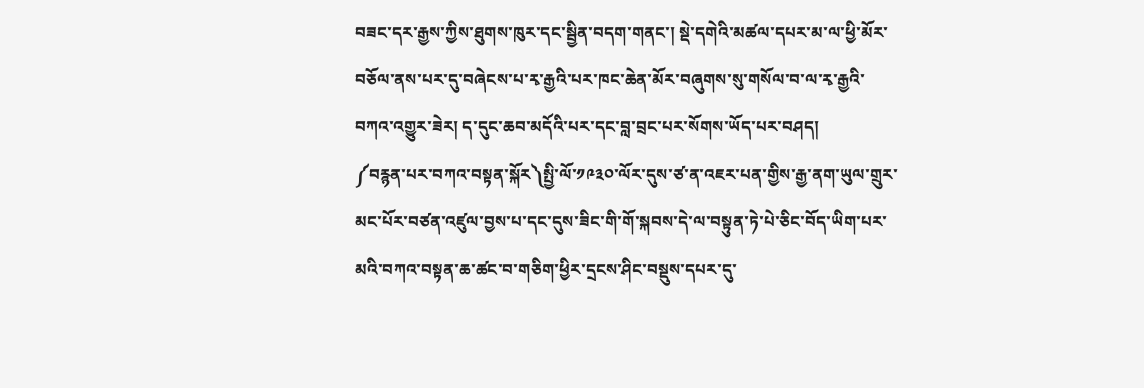བཟང་དར་རྒྱས་ཀྱིས་ཐུགས་ཁུར་དང་སྦྱིན་བདག་གནང་། སྡེ་དགེའི་མཚལ་དཔར་མ་ལ་ཕྱི་མོར་བཅོལ་ནས་པར་དུ་བཞེངས་པ་རྭ་རྒྱའི་པར་ཁང་ཆེན་མོར་བཞུགས་སུ་གསོལ་བ་ལ་ཪྭ་རྒྱའི་བཀའ་འགྱུར་ཟེར། ད་དུང་ཆབ་མདོའི་པར་དང་བླ་བྲང་པར་སོགས་ཡོད་པར་བཤད།
༼བརྙན་པར་བཀའ་བསྟན་སྐོར༽སྤྱི་ལོ་༡༩༣༠་ལོར་དུས་ཙ་ན་འཇར་པན་གྱིས་རྒྱ་ནག་ཡུལ་གྲུར་མང་པོར་བཙན་འཛུལ་བྱས་པ་དང་དུས་ཟིང་གི་གོ་སྐབས་དེ་ལ་བསྟུན་ཏེ་པེ་ཅིང་བོད་ཡིག་པར་མའི་བཀའ་བསྟན་ཆ་ཚང་བ་གཅིག་ཕྱིར་དྲངས་ཤིང་བསྡུས་དཔར་དུ་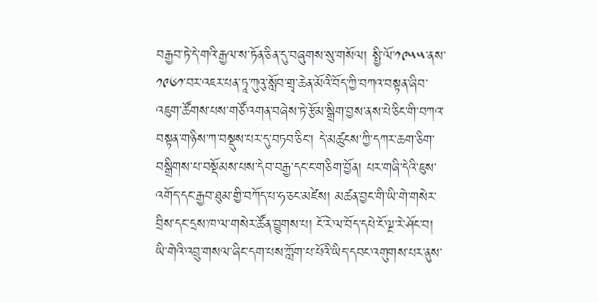བརྒྱབ་ཏེ་དེ་གའི་རྒྱལ་ས་ཏོན་ཅིན་དུ་བཞུགས་སུ་གསོལ། སྤྱི་ལོ་༡༩༥༥་ནས་༡༩༦༡་བར་འཇར་པན་ཏཱ་ཀུའུ་སློབ་གྲྭ་ཆེན་མོའི་བོད་ཀྱི་བཀའ་བསྟན་ཞིབ་འཇུག་ཚོགས་པས་གཙོ་འགན་བཞེས་ཏེ་རྩོམ་སྒྲིག་བྱས་ནས་པེ་ཅིང་གི་བཀའ་བསྟན་གཉིས་ཀ་བསྡུས་པར་དུ་བཏབ་ཅིང་། དེ་མཚུངས་ཀྱི་དཀར་ཆག་ཅིག་བསྒྲིགས་པ་བསྡོམས་པས་དེབ་བརྒྱ་དང་ང་གཅིག་བྱོན། པར་གཞི་དེའི་ཇུས་འགོད་དང་རྒྱབ་ཐུམ་གྱི་བཀོད་པ་ཧ་ཅང་མཛེས། མཚན་བྱང་གི་ཡི་གེ་གསེར་བྲིས་དང་དྲས་ཁ་ལ་གསེར་ཚོན་བྱུགས་པ། ངོ་རེ་ལ་བོད་དཔེ་ངོ་ལྔ་རེ་ཤོང་བ། ཡི་གེའི་འབྲུ་གསལ་ཞིང་དག་པས་ཀློག་པ་པོའི་ཡིད་དབང་འགུགས་པར་ནུས་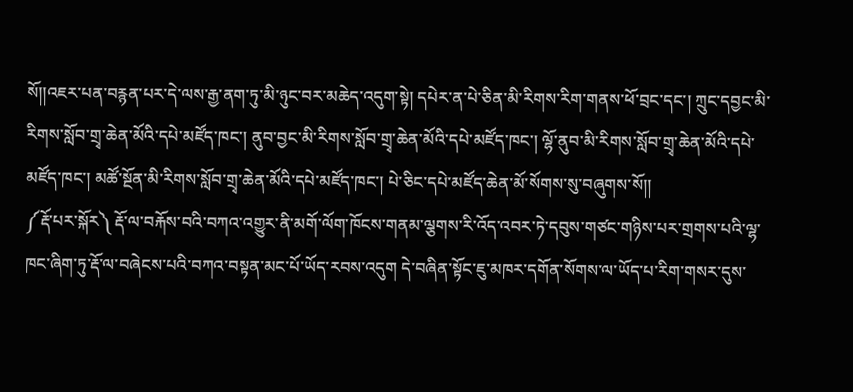སོ།།འཇར་པན་བརྙན་པར་དེ་ལས་རྒྱ་ནག་ཏུ་མི་ཉུང་བར་མཆེད་འདུག་སྟེ། དཔེར་ན་པེ་ཅིན་མི་རིགས་རིག་གནས་ཕོ་བྲང་དང་། ཀྲུང་དབྱང་མི་རིགས་སློབ་གྲྭ་ཆེན་མོའི་དཔེ་མཛོད་ཁང་། ནུབ་བྱང་མི་རིགས་སློབ་གྲྭ་ཆེན་མོའི་དཔེ་མཛོད་ཁང་། ལྷོ་ནུབ་མི་རིགས་སློབ་གྲྭ་ཆེན་མོའི་དཔེ་མཛོད་ཁང་། མཚོ་སྔོན་མི་རིགས་སློབ་གྲྭ་ཆེན་མོའི་དཔེ་མཛོད་ཁང་། པེ་ཅིང་དཔེ་མཛོད་ཆེན་མོ་སོགས་སུ་བཞུགས་སོ།།
༼རྡོ་པར་སྐོར༽ རྡོ་ལ་བརྐོས་བའི་བཀའ་འགྱུར་ནི་མགོ་ལོག་ཁོངས་གནམ་ལྕགས་རི་འོད་འབར་ཏེ་དབུས་གཙང་གཉིས་པར་གྲགས་པའི་ལྷ་ཁང་ཞིག་ཏུ་རྡོ་ལ་བཞེངས་པའི་བཀའ་བསྟན་མང་པོ་ཡོད་རབས་འདུག དེ་བཞིན་སྟོང་ཇུ་མཁར་དགོན་སོགས་ལ་ཡོད་པ་རིག་གསར་དུས་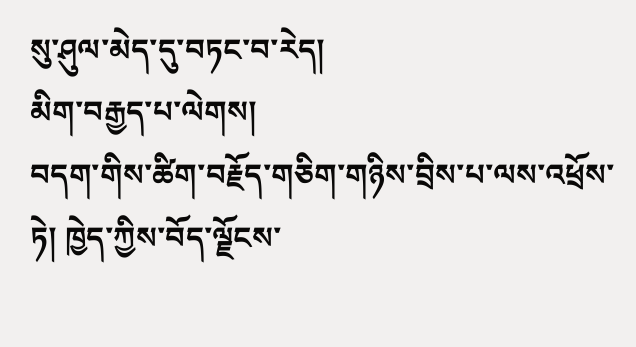སུ་ཤུལ་མེད་དུ་བཏང་བ་རེད།
མིག་བརྒྱད་པ་ལེགས།
བདག་གིས་ཚིག་བརྗོད་གཅིག་གཉིས་བྲིས་པ་ལས་འཕྲོས་ཏེ། ཁྱེད་ཀྱིས་བོད་ལྗོངས་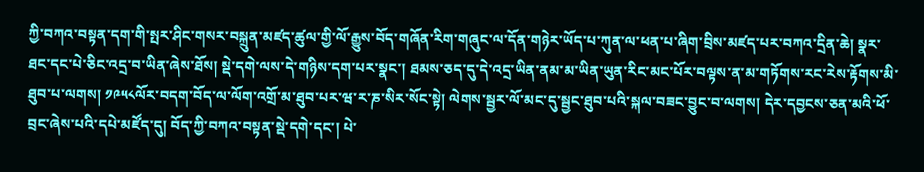ཀྱི་བཀའ་བསྟན་དག་གི་སྤར་ཤིང་གསར་བསྐྲུན་མཛད་ཚུལ་གྱི་ལོ་རྒྱུས་བོད་གཞོན་རིག་གཞུང་ལ་དོན་གཉེར་ཡོད་པ་ཀུན་ལ་ཕན་པ་ཞིག་བྲིས་མཛད་པར་བཀའ་དྲིན་ཆེ། སྣར་ཐང་དང་པེ་ཅིང་འདྲ་བ་ཡིན་ཞེས་ཐོས། སྡེ་དགེ་ལས་དེ་གཉིས་དག་པར་སྣང་། ཐམས་ཅད་དུ་དེ་འདྲ་ཡིན་ནམ་མ་ཡིན་ཡུན་རིང་མང་པོར་བལྟས་ན་མ་གཏོགས་རང་རེས་རྟོགས་མི་ཐུབ་པ་ལགས། ༡༩༥༨ལོར་བདག་བོད་ལ་ལོག་འགྲོ་མ་ཐུབ་པར་ཝ་ར་ཎ་སིར་སོང་སྟེ། ལེགས་སྦྱར་ལོ་མང་དུ་སྦྱང་ཐུབ་པའི་སྐལ་བཟང་བྱུང་བ་ལགས། དེར་དབྱངས་ཅན་མའི་ཕོ་བྲང་ཞེས་པའི་དཔེ་མཛོད་དུ། བོད་ཀྱི་བཀའ་བསྟན་སྡེ་དགེ་དང་། པེ་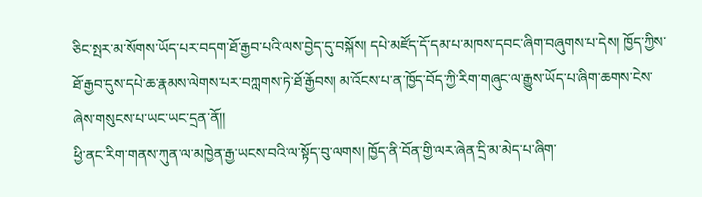ཅིང་སྤར་མ་སོགས་ཡོད་པར་བདག་ཐོ་རྒྱབ་པའི་ལས་བྱེད་དུ་བསྐོས། དཔེ་མཛོད་དོ་དམ་པ་མཁས་དབང་ཞིག་བཞུགས་པ་དེས། ཁྱོད་ཀྱིས་ཐོ་རྒྱབ་དུས་དཔེ་ཆ་རྣམས་ལེགས་པར་བཀླགས་ཏེ་ཐོ་རྒྱོབས། མ་འོངས་པ་ན་ཁྱོད་བོད་ཀྱི་རིག་གཞུང་ལ་རྒྱུས་ཡོད་པ་ཞིག་ཆགས་ངེས་ཞེས་གསུངས་པ་ཡང་ཡང་དྲན་ནོ།།
ཕྱི་ནང་རིག་གནས་ཀུན་ལ་མཁྱེན་རྒྱ་ཡངས་བའི་ལ་སྟོད་བུ་ལགས། ཁྱོད་ནི་བོན་གྱི་ལར་ཞེན་དྲི་མ་མེད་པ་ཞིག་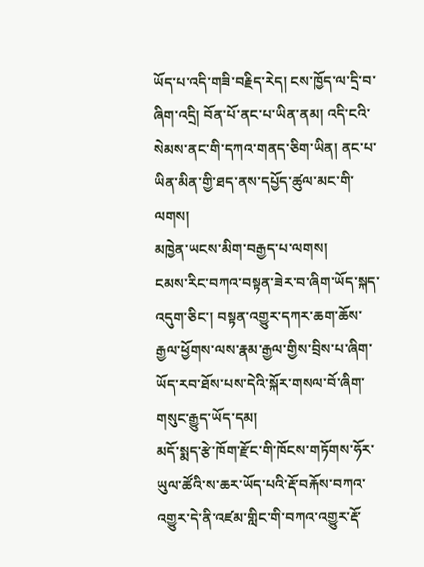ཡོད་པ་འདི་གཟི་བརྗིད་རེད། ངས་ཁྱོད་ལ་དྲི་བ་ཞིག་འདྲི། བོན་པོ་ནང་པ་ཡིན་ནམ། འདི་ངའི་སེམས་ནང་གི་དཀའ་གནད་ཅིག་ཡིན། ནང་པ་ཡིན་མིན་གྱི་ཐད་ནས་དཔྱོད་ཚུལ་མང་གི་ལགས།
མཁྱེན་ཡངས་མིག་བརྒྱད་པ་ལགས།
ངམས་རིང་བཀའ་བསྟན་ཟེར་བ་ཞིག་ཡོད་སྐད་འདུག་ཅིང་། བསྟན་འགྱུར་དཀར་ཆག་ཆོས་རྒྱལ་ཕྱོགས་ལས་རྣམ་རྒྱལ་གྱིས་བྲིས་པ་ཞིག་ཡོད་རབ་ཐོས་པས་དེའི་སྐོར་གསལ་བོ་ཞིག་གསུང་རྒྱུད་ཡོད་དམ།
མདོ་སྨད་རྩེ་ཁོག་རྫོང་གི་ཁོངས་གཏོགས་ཧོར་ཡུལ་ཚོའི་ས་ཆར་ཡོད་པའི་རྡོ་བརྐོས་བཀའ་འགྱུར་དེ་ནི་འཛམ་གླིང་གི་བཀའ་འགྱུར་རྡོ་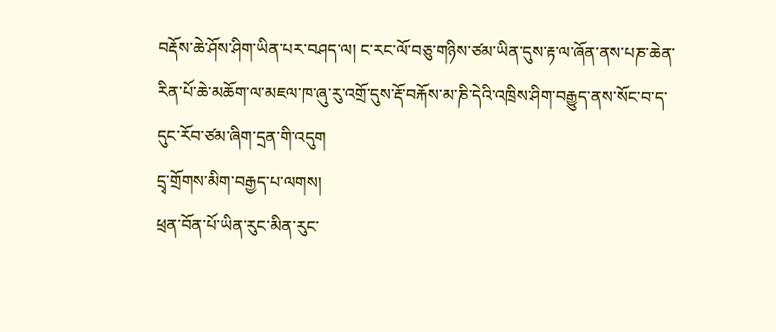བརྡོས་ཆེ་ཤོས་ཤིག་ཡིན་པར་བཤད་ལ། ང་རང་ལོ་བཅུ་གཉིས་ཙམ་ཡིན་དུས་རྟ་ལ་ཞོན་ནས་པཎ་ཆེན་རིན་པོ་ཆེ་མཆོག་ལ་མཇལ་ཁ་ཞུ་རུ་འགྲོ་དུས་རྡོ་བརྐོས་མ་ཎི་དེའི་འཁྲིས་ཤིག་བརྒྱུད་ནས་སོང་བ་ད་དུང་རོབ་ཙམ་ཞིག་དྲན་གི་འདུག
དྲྭ་གྲོགས་མིག་བརྒྱད་པ་ལགས།
ཕྲན་བོན་པོ་ཡིན་རུང་མིན་རུང་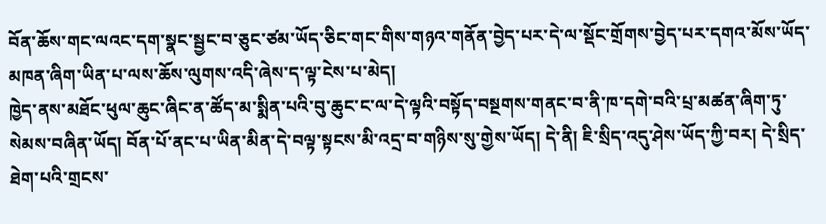བོན་ཆོས་གང་ལའང་དག་སྣང་སྦྱང་བ་ཅུང་ཙམ་ཡོད་ཅིང་གང་གིས་གཉའ་གནོན་བྱེད་པར་དེ་ལ་སྡོང་གྲོགས་བྱེད་པར་དགའ་མོས་ཡོད་མཁན་ཞིག་ཡིན་པ་ལས་ཆོས་ལུགས་འདི་ཞེས་ད་ལྟ་ངེས་པ་མེད།
ཁྱེད་ནས་མཐོང་ཕུལ་ཆུང་ཞིང་ན་ཚོད་མ་སྨིན་པའི་བུ་ཆུང་ང་ལ་དེ་ལྟའི་བསྟོད་བསྔགས་གནང་བ་ནི་ཁ་དགེ་བའི་པྲ་མཚན་ཞིག་ཏུ་སེམས་བཞིན་ཡོད། བོན་པོ་ནང་པ་ཡིན་མིན་དེ་བལྟ་སྟངས་མི་འདྲ་བ་གཉིས་སུ་གྱེས་ཡོད། དེ་ནི། ཇི་སྲིད་འདུ་ཤེས་ཡོད་ཀྱི་བར། དེ་སྲིད་ཐེག་པའི་གྲངས་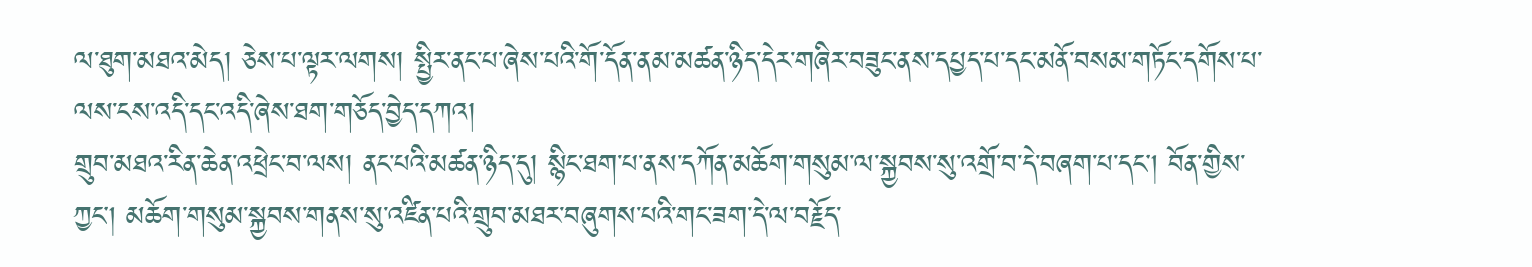ལ་ཐུག་མཐའ་མེད། ཅེས་པ་ལྟར་ལགས། སྤྱིར་ནང་པ་ཞེས་པའི་གོ་དོན་ནམ་མཚན་ཉིད་དེར་གཞིར་བཟུང་ནས་དཔྱད་པ་དང་མནོ་བསམ་གཏོང་དགོས་པ་ལས་ངས་འདི་དང་འདི་ཞེས་ཐག་གཅོད་བྱེད་དཀའ།
གྲུབ་མཐའ་རིན་ཆེན་འཕྲེང་བ་ལས། ནང་པའི་མཚན་ཉིད་དུ། སྙིང་ཐག་པ་ནས་དཀོན་མཆོག་གསུམ་ལ་སྐྱབས་སུ་འགྲོ་བ་དེ་བཞག་པ་དང། བོན་གྱིས་ཀྱང། མཆོག་གསུམ་སྐྱབས་གནས་སུ་འཛིན་པའི་གྲུབ་མཐར་བཞུགས་པའི་གང་ཟག་དེ་ལ་བརྗོད་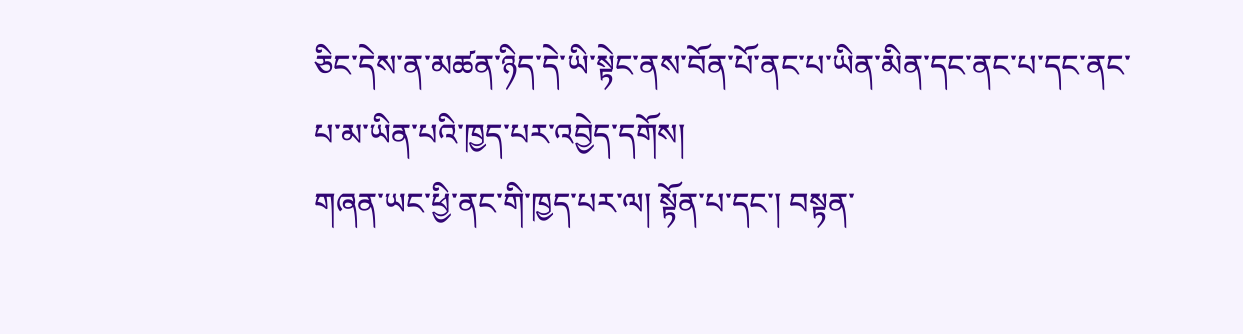ཅིང་དེས་ན་མཚན་ཉིད་དེ་ཡི་སྟེང་ནས་བོན་པོ་ནང་པ་ཡིན་མིན་དང་ནང་པ་དང་ནང་པ་མ་ཡིན་པའི་ཁྱད་པར་འབྱེད་དགོས།
གཞན་ཡང་ཕྱི་ནང་གི་ཁྱད་པར་ལ། སྟོན་པ་དང་། བསྟན་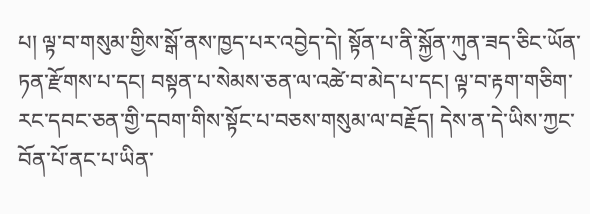པ། ལྟ་བ་གསུམ་གྱིས་སྒོ་ནས་ཁྱད་པར་འབྱེད་དེ། སྟོན་པ་ནི་སྐྱོན་ཀུན་ཟད་ཅིང་ཡོན་ཏན་རྫོགས་པ་དང། བསྟན་པ་སེམས་ཅན་ལ་འཚེ་བ་མེད་པ་དང། ལྟ་བ་རྟག་གཅིག་རང་དབང་ཅན་གྱི་དབག་གིས་སྟོང་པ་བཅས་གསུམ་ལ་བརྗོད། དེས་ན་དེ་ཡིས་ཀྱང་བོན་པོ་ནང་པ་ཡིན་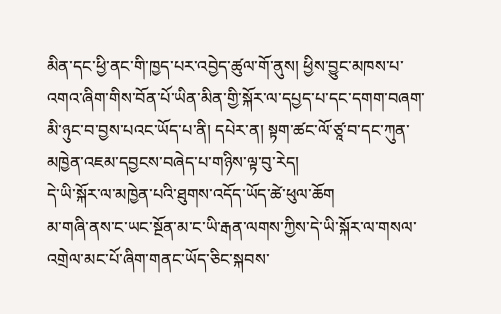མིན་དང་ཕྱི་ནང་གི་ཁྱད་པར་འབྱེད་ཚུལ་གོ་ནུས། ཕྱིས་བྱུང་མཁས་པ་འགའ་ཞིག་གིས་བོན་པོ་ཡིན་མིན་གྱི་སྐོར་ལ་དཔྱད་པ་དང་དགག་བཞག་མི་ཉུང་བ་བྱས་པའང་ཡོད་པ་ནི། དཔེར་ན། སྟག་ཚང་ལོ་ཙཱ་བ་དང་ཀུན་མཁྱེན་འཇམ་དབྱངས་བཞེད་པ་གཉིས་ལྟ་བུ་རེད།
དེ་ཡི་སྐོར་ལ་མཁྱེན་པའི་ཐུགས་འདོད་ཡོད་ཚེ་ཕུལ་ཆོག
མ་གཞི་ནས་ང་ཡང་སྔོན་མ་ང་ཡི་རྒན་ལགས་ཀྱིས་དེ་ཡི་སྐོར་ལ་གསལ་འགྲེལ་མང་པོ་ཞིག་གནང་ཡོད་ཅིང་སྐབས་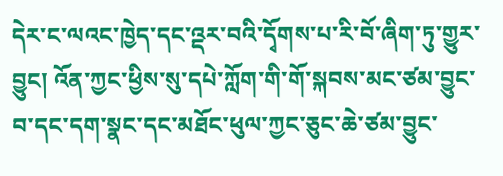དེར་ང་ལའང་ཁྱེད་དང་འྡར་བའི་དྭོགས་པ་རི་བོ་ཞིག་ཏུ་གྱུར་བྱུང། འོན་ཀྱང་ཕྱིས་སུ་དཔེ་ཀློག་གི་གོ་སྐབས་མང་ཙམ་བྱུང་བ་དང་དག་སྣང་དང་མཐོང་ཕུལ་ཀྱང་ཅུང་ཆེ་ཙམ་བྱུང་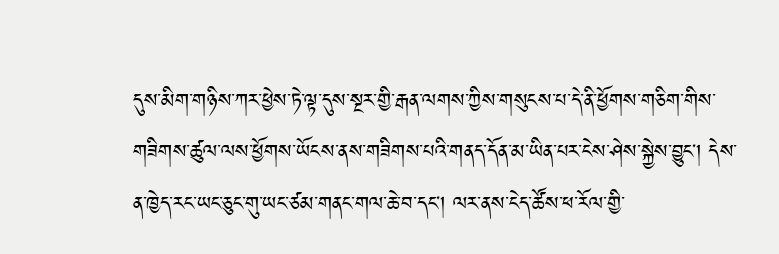དུས་མིག་གཉིས་ཀར་ཕྱེས་ཏེ་ལྟ་དུས་སྔར་གྱི་རྒན་ལགས་ཀྱིས་གསུངས་པ་དེ་ནི་ཕྱོགས་གཅིག་གིས་གཟིགས་ཚུལ་ལས་ཕྱོགས་ཡོངས་ནས་གཟིགས་པའི་གནད་དོན་མ་ཡིན་པར་ངེས་ཤེས་སྐྱེས་བྱུང། དེས་ན་ཁྱེད་རང་ཡང་ཅུང་གུ་ཡང་ཙམ་གནང་གལ་ཆེ་བ་དང། ལར་ནས་ངེད་ཚོས་ཕ་རོལ་གྱི་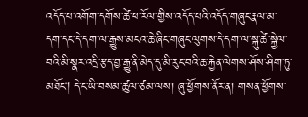འདོད་པ་འགོག་དགོས་ཚེ་ཕ་རོལ་གྱིས་འདོད་པའི་འདོད་གཞུང་རྣལ་མ་དག་དང་དེ་དག་ལ་རྒྱུས་མངའ་ཆེ་ཞིང་གཞུང་ལུགས་དེ་དག་ལ་སྐུ་ཚེ་སྐྱེལ་བའི་མི་སྣར་འདྲི་རྩད་བྱ་རྒྱུ་ནི་མེད་དུ་མི་རུང་བའི་ཆ་རྐྱེན་ལེགས་ཤོས་ཤིག་ཏུ་མཐོང། དེ་ང་ཡི་བསམ་ཚུལ་ཙམ་ལས། ཞུ་ཕྱོགས་ནོར་ན། གསན་ཕྱོགས་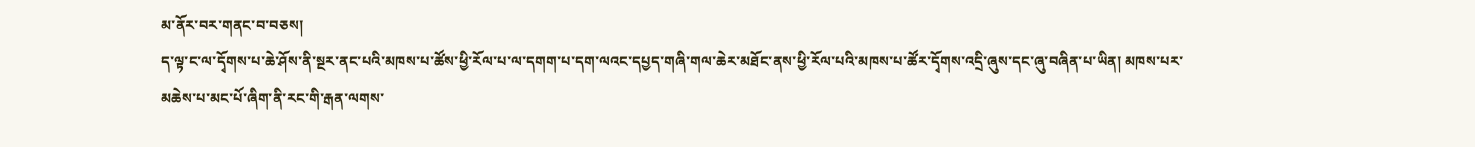མ་ནོར་བར་གནང་བ་བཅས།
ད་ལྟ་ང་ལ་དྭོགས་པ་ཆེ་ཤོས་ནི་སྔར་ནང་པའི་མཁས་པ་ཚོས་ཕྱི་རོལ་པ་ལ་དགག་པ་དག་ལའང་དཔྱད་གཞི་གལ་ཆེར་མཐོང་ནས་ཕྱི་རོལ་པའི་མཁས་པ་ཚོར་དྭོགས་འདྲི་ཞུས་དང་ཞུ་བཞིན་པ་ཡིན། མཁས་པར་མཆེས་པ་མང་པོ་ཞིག་ནི་རང་གི་རྒན་ལགས་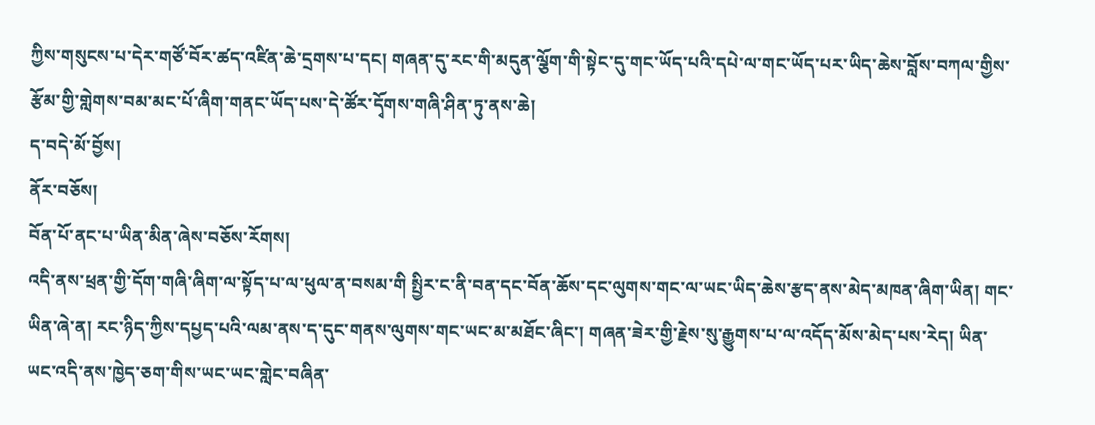ཀྱིས་གསུངས་པ་དེར་གཙོ་བོར་ཚད་འཛིན་ཆེ་དྲགས་པ་དང། གཞན་དུ་རང་གི་མདུན་ལྕོག་གི་སྟེང་དུ་གང་ཡོད་པའི་དཔེ་ལ་གང་ཡོད་པར་ཡིད་ཆེས་བློས་བཀལ་གྱིས་རྩོམ་གྱི་གླེགས་བམ་མང་པོ་ཞིག་གནང་ཡོད་པས་དེ་ཚོར་དྭོགས་གཞི་ཤིན་ཏུ་ནས་ཆེ།
ད་བདེ་མོ་བྱོས།
ནོར་བཅོས།
བོན་པོ་ནང་པ་ཡིན་མིན་ཞེས་བཅོས་རོགས།
འདི་ནས་ཕྲན་གྱི་དོག་གཞི་ཞིག་ལ་སྟོད་པ་ལ་ཕུལ་ན་བསམ་གི སྤྱིར་ང་ནི་བན་དང་བོན་ཆོས་དང་ལུགས་གང་ལ་ཡང་ཡིད་ཆེས་རྩད་ནས་མེད་མཁན་ཞིག་ཡིན། གང་ཡིན་ཞེ་ན། རང་ཉིད་ཀྱིས་དཔྱད་པའི་ལམ་ནས་ད་དུང་གནས་ལུགས་གང་ཡང་མ་མཐོང་ཞིང་། གཞན་ཟེར་གྱི་རྗེས་སུ་རྒྱུགས་པ་ལ་འདོད་མོས་མེད་པས་རེད། ཡིན་ཡང་འདི་ནས་ཁྱེད་ཅག་གིས་ཡང་ཡང་གླེང་བཞིན་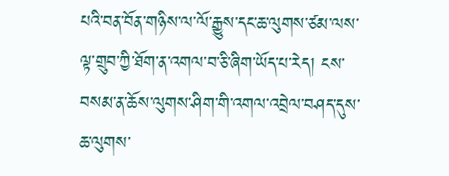པའི་བན་བོན་གཉིས་ལ་ལོ་རྒྱུས་དང་ཆ་ལུགས་ཙམ་ལས་ལྟ་གྲུབ་ཀྱི་ཐོག་ན་འགལ་བ་ཅི་ཞིག་ཡོད་པ་རེད། ངས་བསམ་ན་ཆོས་ལུགས་ཤིག་གི་འགལ་འབྲེལ་བཤད་དུས་ཆ་ལུགས་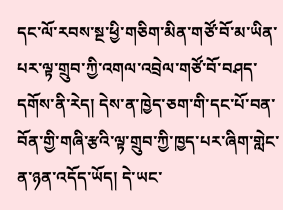དང་ལོ་རབས་སྔ་ཕྱི་གཅིག་མིན་གཙོ་བོ་མ་ཡིན་པར་ལྟ་གྲུབ་ཀྱི་འགལ་འབྲེལ་གཙོ་བོ་བཤད་དགོས་ནི་རེད། དེས་ན་ཁྱེད་ཅག་གི་དང་པོ་བན་བོན་གྱི་གཞི་རྩའི་ལྟ་གྲུབ་ཀྱི་ཁྱད་པར་ཞིག་གླེང་ན་ཉན་འདོད་ཡོད། དེ་ཡང་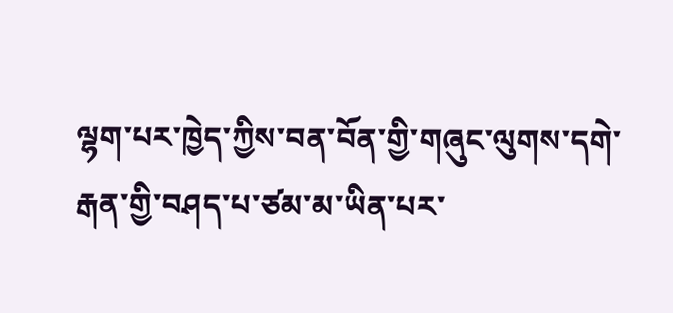ལྷག་པར་ཁྱེད་ཀྱིས་བན་བོན་གྱི་གཞུང་ལུགས་དགེ་རྒན་གྱི་བཤད་པ་ཙམ་མ་ཡིན་པར་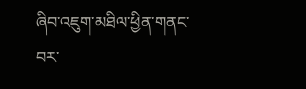ཞིབ་འཇུག་མཐིལ་ཕྱིན་གནང་བར་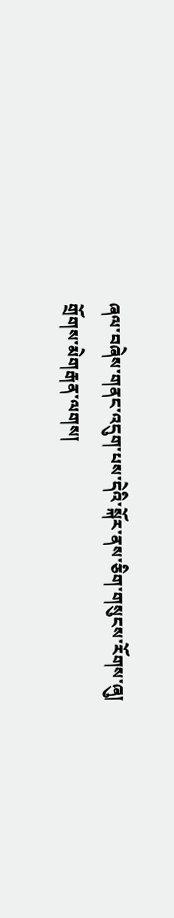ཞལ་བཞེས་གནང་འདུག་པས་དེའི་སྐོར་ནས་ཅིག་གསུངས་རོགས་ཞུ།
གྲོགས་མེགརྒན་ལགས།